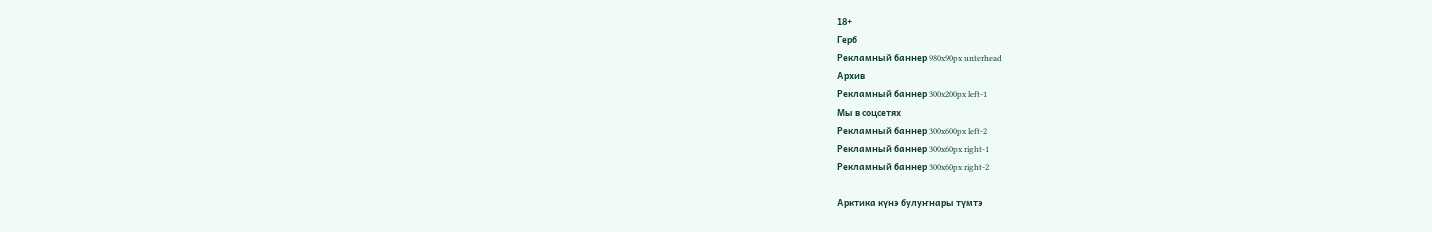18+
Герб
Рекламный баннер 980x90px unterhead
Архив
Рекламный баннер 300x200px left-1
Мы в соцсетях
Рекламный баннер 300x600px left-2
Рекламный баннер 300x60px right-1
Рекламный баннер 300x60px right-2

Арктика күнэ булуҥнары түмтэ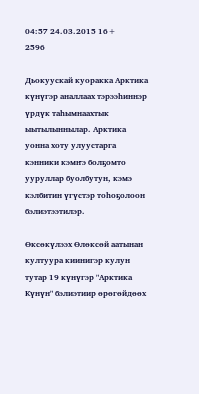04:57 24.03.2015 16+
2596

Дьокуускай куоракка Арктика күнүгэр аналлаах тэрээһиннэр үрдүк таһымнаахтык ыытылыннылар. Арктика уонна хоту улуустарга кэнники кэмҥэ болҕомто ууруллар буолбутун, кэмэ кэлбитин үгүстэр тоһоҕолоон бэлиэтээтилэр.

Өксөкүлээх Өлөксөй аатынан култуура киинигэр кулун тутар 19 күнүгэр "Арктика Күнүн" бэлиэтиир өрөгөйдөөх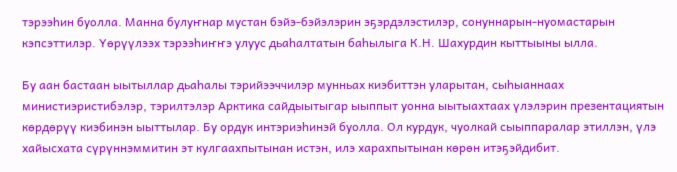тэрээһин буолла. Манна булуҥнар мустан бэйэ-бэйэлэрин эҕэрдэлэстилэр, сонуннарын-нуомастарын кэпсэттилэр. Үөрүүлээх тэрээһиҥҥэ улуус дьаһалтатын баһылыга К.Н. Шахурдин кыттыыны ылла.

Бу аан бастаан ыытыллар дьаһалы тэрийээччилэр мунньах киэбиттэн уларытан, сыһыаннаах министиэристибэлэр, тэрилтэлэр Арктика сайдыытыгар ыыппыт уонна ыытыахтаах үлэлэрин презентациятын көрдөрүү киэбинэн ыыттылар. Бу ордук интэриэһинэй буолла. Ол курдук, чуолкай сыыппаралар этиллэн, үлэ хайысхата сүрүннэммитин эт кулгаахпытынан истэн, илэ харахпытынан көрөн итэҕэйдибит.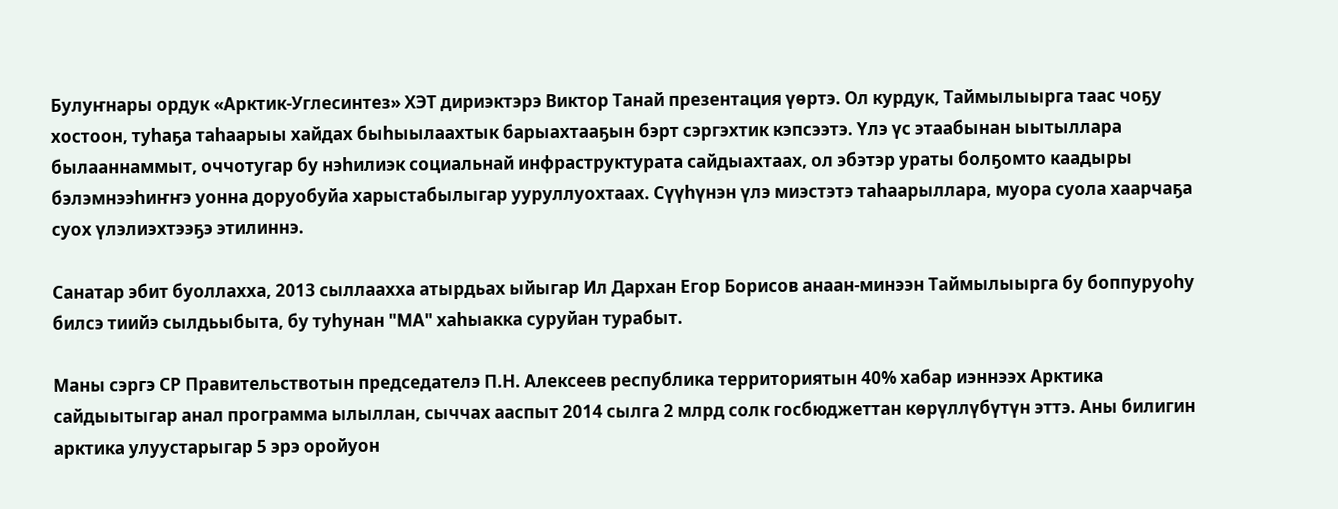Булуҥнары ордук «Арктик-Углесинтез» ХЭТ дириэктэрэ Виктор Танай презентация үөртэ. Ол курдук, Таймылыырга таас чоҕу хостоон, туһаҕа таһаарыы хайдах быһыылаахтык барыахтааҕын бэрт сэргэхтик кэпсээтэ. Үлэ үс этаабынан ыытыллара былааннаммыт, оччотугар бу нэһилиэк социальнай инфраструктурата сайдыахтаах, ол эбэтэр ураты болҕомто каадыры бэлэмнээһиҥҥэ уонна доруобуйа харыстабылыгар ууруллуохтаах. Сүүһүнэн үлэ миэстэтэ таһаарыллара, муора суола хаарчаҕа суох үлэлиэхтээҕэ этилиннэ.

Санатар эбит буоллахха, 2013 сыллаахха атырдьах ыйыгар Ил Дархан Егор Борисов анаан-минээн Таймылыырга бу боппуруоһу билсэ тиийэ сылдьыбыта, бу туһунан "МА" хаһыакка суруйан турабыт.

Маны сэргэ СР Правительствотын председателэ П.Н. Алексеев республика территориятын 40% хабар иэннээх Арктика сайдыытыгар анал программа ылыллан, сыччах ааспыт 2014 сылга 2 млрд солк госбюджеттан көрүллүбүтүн эттэ. Аны билигин арктика улуустарыгар 5 эрэ оройуон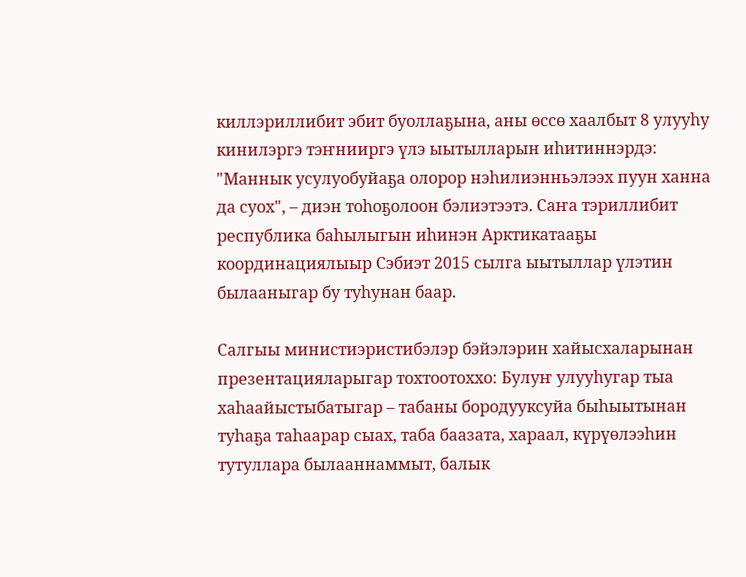киллэриллибит эбит буоллаҕына, аны өссө хаалбыт 8 улууһу кинилэргэ тэҥнииргэ үлэ ыытылларын иһитиннэрдэ: "Маннык усулуобуйаҕа олорор нэһилиэнньэлээх пуун ханна да суох", – диэн тоһоҕолоон бэлиэтээтэ. Саҥа тэриллибит республика баһылыгын иһинэн Арктикатааҕы координациялыыр Сэбиэт 2015 сылга ыытыллар үлэтин былааныгар бу туһунан баар.

Салгыы министиэристибэлэр бэйэлэрин хайысхаларынан презентацияларыгар тохтоотоххо: Булуҥ улууһугар тыа хаһаайыстыбатыгар – табаны бородууксуйа быһыытынан туһаҕа таһаарар сыах, таба баазата, хараал, күрүөлээһин тутуллара былааннаммыт, балык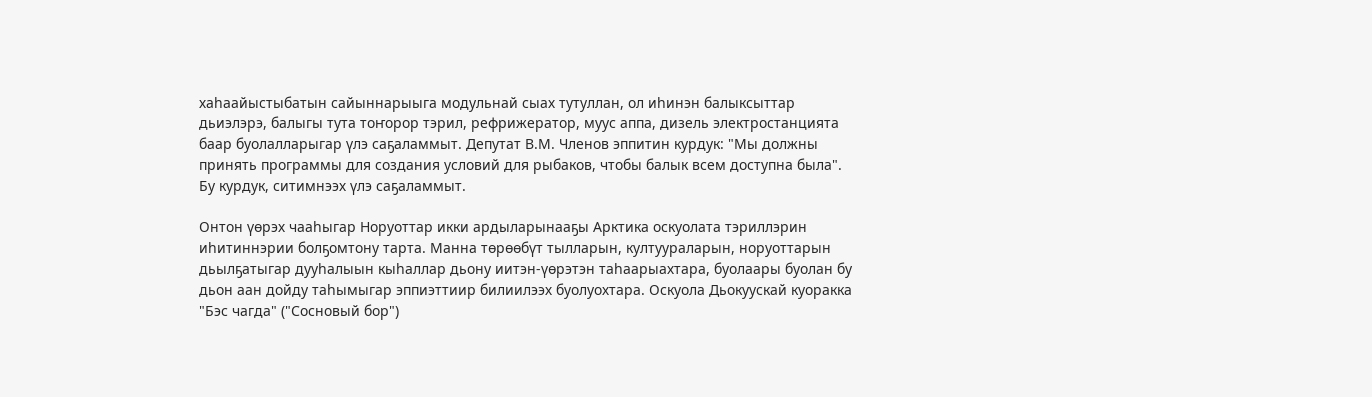хаһаайыстыбатын сайыннарыыга модульнай сыах тутуллан, ол иһинэн балыксыттар дьиэлэрэ, балыгы тута тоҥорор тэрил, рефрижератор, муус аппа, дизель электростанцията баар буолалларыгар үлэ саҕаламмыт. Депутат В.М. Членов эппитин курдук: "Мы должны принять программы для создания условий для рыбаков, чтобы балык всем доступна была".  Бу курдук, ситимнээх үлэ саҕаламмыт.

Онтон үөрэх чааһыгар Норуоттар икки ардыларынааҕы Арктика оскуолата тэриллэрин иһитиннэрии болҕомтону тарта. Манна төрөөбүт тылларын, култуураларын, норуоттарын дьылҕатыгар дууһалыын кыһаллар дьону иитэн-үөрэтэн таһаарыахтара, буолаары буолан бу дьон аан дойду таһымыгар эппиэттиир билиилээх буолуохтара. Оскуола Дьокуускай куоракка "Бэс чагда" ("Сосновый бор")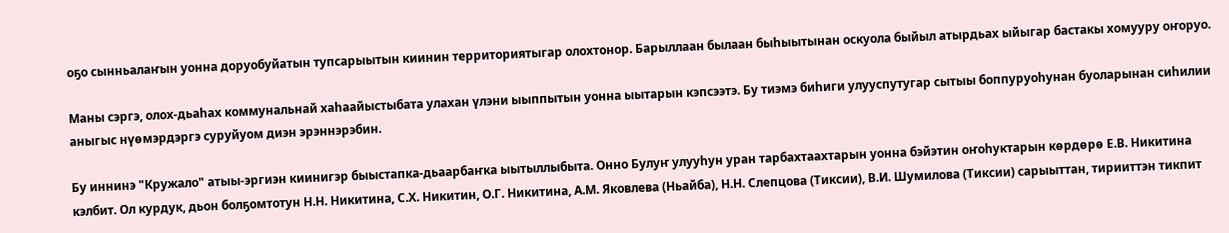оҕо сынньалаҥын уонна доруобуйатын тупсарыытын киинин территориятыгар олохтонор. Барыллаан былаан быһыытынан оскуола быйыл атырдьах ыйыгар бастакы хомууру оҥоруо.

Маны сэргэ, олох-дьаһах коммунальнай хаһаайыстыбата улахан үлэни ыыппытын уонна ыытарын кэпсээтэ. Бу тиэмэ биһиги улууспутугар сытыы боппуруоһунан буоларынан сиһилии аныгыс нүөмэрдэргэ суруйуом диэн эрэннэрэбин.

Бу иннинэ "Кружало" атыы-эргиэн киинигэр быыстапка-дьаарбаҥка ыытыллыбыта. Онно Булуҥ улууһун уран тарбахтаахтарын уонна бэйэтин оҥоһуктарын көрдөрө Е.В. Никитина кэлбит. Ол курдук, дьон болҕомтотун Н.Н. Никитина, С.Х. Никитин, О.Г. Никитина, А.М. Яковлева (Ньайба), Н.Н. Слепцова (Тиксии), В.И. Шумилова (Тиксии) сарыыттан, тирииттэн тикпит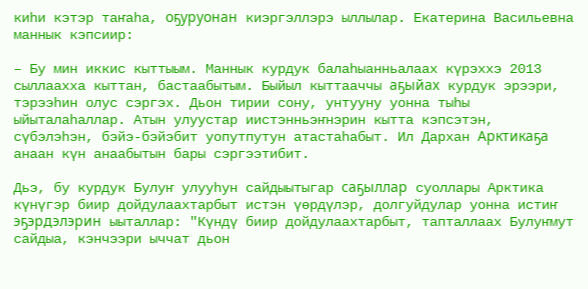киһи кэтэр таҥаһа, оҕуруонан киэргэллэрэ ыллылар. Екатерина Васильевна маннык кэпсиир:

– Бу мин иккис кыттыым. Маннык курдук балаһыанньалаах күрэххэ 2013 сыллаахха кыттан, бастаабытым. Быйыл кыттааччы аҕыйах курдук эрээри, тэрээһин олус сэргэх. Дьон тирии сону, унтууну уонна тыһы ыйыталаһаллар. Атын улуустар иистэнньэҥнэрин кытта кэпсэтэн, сүбэлэһэн, бэйэ-бэйэбит уопутпутун атастаһабыт. Ил Дархан Арктикаҕа анаан күн анаабытын бары сэргээтибит.

Дьэ, бу курдук Булуҥ улууһун сайдыытыгар саҕыллар суоллары Арктика күнүгэр биир дойдулаахтарбыт истэн үөрдүлэр, долгуйдулар уонна истиҥ эҕэрдэлэрин ыыталлар: "Күндү биир дойдулаахтарбыт, тапталлаах Булуҥмут сайдыа, кэнчээри ыччат дьон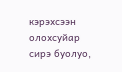кэрэхсээн олохсуйар сирэ буолуо,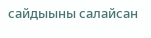сайдыыны салайсан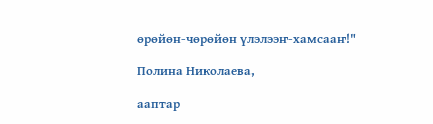өрөйөн-чөрөйөн үлэлээҥ-хамсааҥ!"

Полина Николаева,

ааптар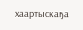хаартыскаҕа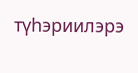түһэриилэрэ